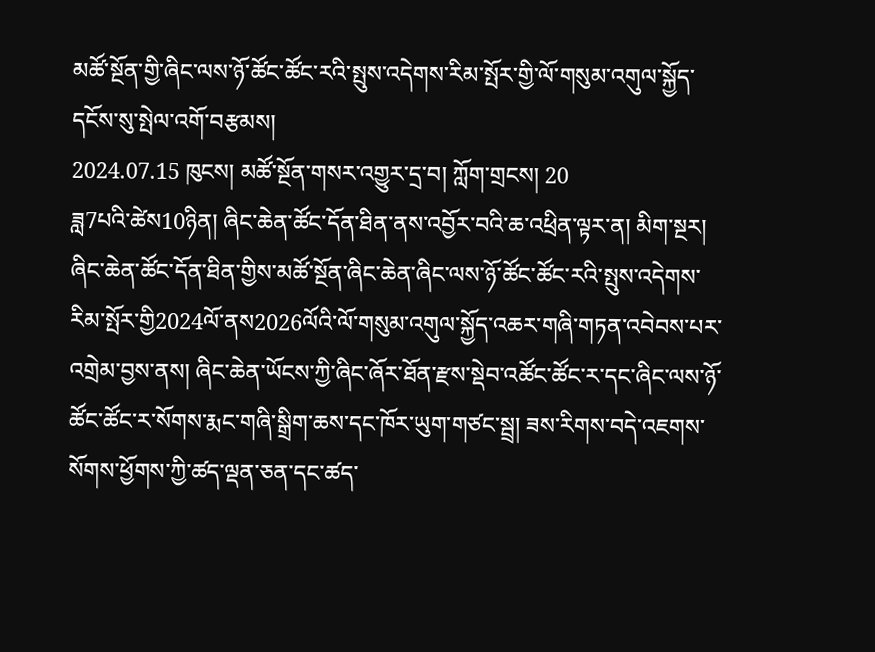མཚོ་སྔོན་གྱི་ཞིང་ལས་ཉོ་ཚོང་ཚོང་རའི་སྤུས་འདེགས་རིམ་སྤོར་གྱི་ལོ་གསུམ་འགུལ་སྐྱོད་དངོས་སུ་སྤེལ་འགོ་བརྩམས།
2024.07.15 ཁུངས། མཚོ་སྔོན་གསར་འགྱུར་དྲ་བ། ཀློག་གྲངས། 20
ཟླ7པའི་ཚེས10ཉིན། ཞིང་ཆེན་ཚོང་དོན་ཐིན་ནས་འབྱོར་བའི་ཆ་འཕྲིན་ལྟར་ན། མིག་སྔར། ཞིང་ཆེན་ཚོང་དོན་ཐིན་གྱིས་མཚོ་སྔོན་ཞིང་ཆེན་ཞིང་ལས་ཉོ་ཚོང་ཚོང་རའི་སྤུས་འདེགས་རིམ་སྤོར་གྱི2024ལོ་ནས2026ལོའི་ལོ་གསུམ་འགུལ་སྐྱོད་འཆར་གཞི་གཏན་འབེབས་པར་འགྲེམ་བྱས་ནས། ཞིང་ཆེན་ཡོངས་ཀྱི་ཞིང་ཞོར་ཐོན་རྫས་སྡེབ་འཚོང་ཚོང་ར་དང་ཞིང་ལས་ཉོ་ཚོང་ཚོང་ར་སོགས་རྨང་གཞི་སྒྲིག་ཆས་དང་ཁོར་ཡུག་གཙང་སྦྲ། ཟས་རིགས་བདེ་འཇགས་སོགས་ཕྱོགས་ཀྱི་ཚད་ལྡན་ཅན་དང་ཚད་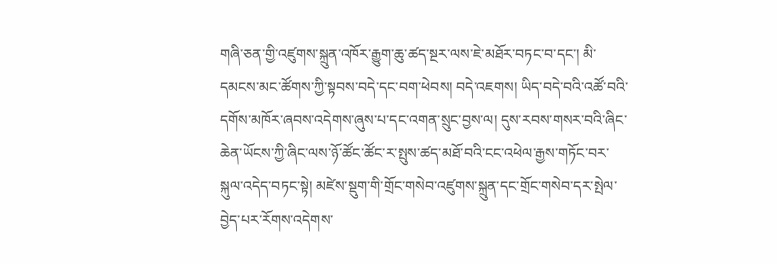གཞི་ཅན་གྱི་འཛུགས་སྐྲུན་འཁོར་རྒྱུག་ཆུ་ཚད་སྔར་ལས་ཇེ་མཐོར་བཏང་བ་དང་། མི་དམངས་མང་ཚོགས་ཀྱི་སྟབས་བདེ་དང་བག་ཕེབས། བདེ་འཇགས། ཡིད་བདེ་བའི་འཚོ་བའི་དགོས་མཁོར་ཞབས་འདེགས་ཞུས་པ་དང་འགན་སྲུང་བྱས་ལ། དུས་རབས་གསར་བའི་ཞིང་ཆེན་ཡོངས་ཀྱི་ཞིང་ལས་ཉོ་ཚོང་ཚོང་ར་སྤུས་ཚད་མཐོ་བའི་ངང་འཕེལ་རྒྱས་གཏོང་བར་སྐུལ་འདེད་བཏང་སྟེ། མཛེས་སྡུག་གི་གྲོང་གསེབ་འཛུགས་སྐྲུན་དང་གྲོང་གསེབ་དར་སྤེལ་བྱེད་པར་རོགས་འདེགས་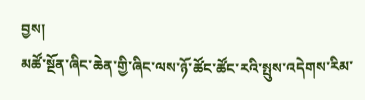བྱས།
མཚོ་སྔོན་ཞིང་ཆེན་གྱི་ཞིང་ལས་ཉོ་ཚོང་ཚོང་རའི་སྤུས་འདེགས་རིམ་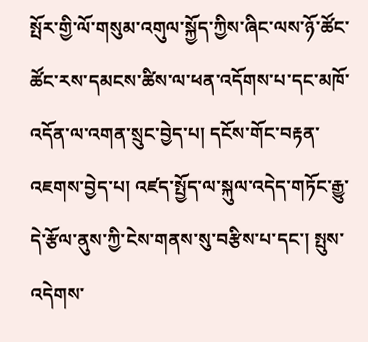སྤོར་གྱི་ལོ་གསུམ་འགུལ་སྐྱོད་ཀྱིས་ཞིང་ལས་ཉོ་ཚོང་ཚོང་རས་དམངས་ཚིས་ལ་ཕན་འདོགས་པ་དང་མཁོ་འདོན་ལ་འགན་སྲུང་བྱེད་པ། དངོས་གོང་བརྟན་འཇགས་བྱེད་པ། འཛད་སྤྱོད་ལ་སྐུལ་འདེད་གཏོང་རྒྱུ་དེ་རྩོལ་ནུས་ཀྱི་ངེས་གནས་སུ་བརྩིས་པ་དང་། སྤུས་འདེགས་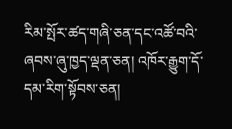རིམ་སྤོར་ཚད་གཞི་ཅན་དང་འཚོ་བའི་ཞབས་ཞུ་ཁྱད་ལྡན་ཅན། འཁོར་རྒྱུག་དོ་དམ་རིག་སྟོབས་ཅན།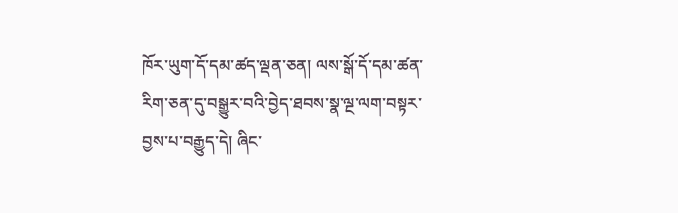ཁོར་ཡུག་དོ་དམ་ཚད་ལྡན་ཅན། ལས་སྒོ་དོ་དམ་ཚན་རིག་ཅན་དུ་བསྒྱུར་བའི་བྱེད་ཐབས་སྣ་ལྔ་ལག་བསྟར་བྱས་པ་བརྒྱུད་དེ། ཞིང་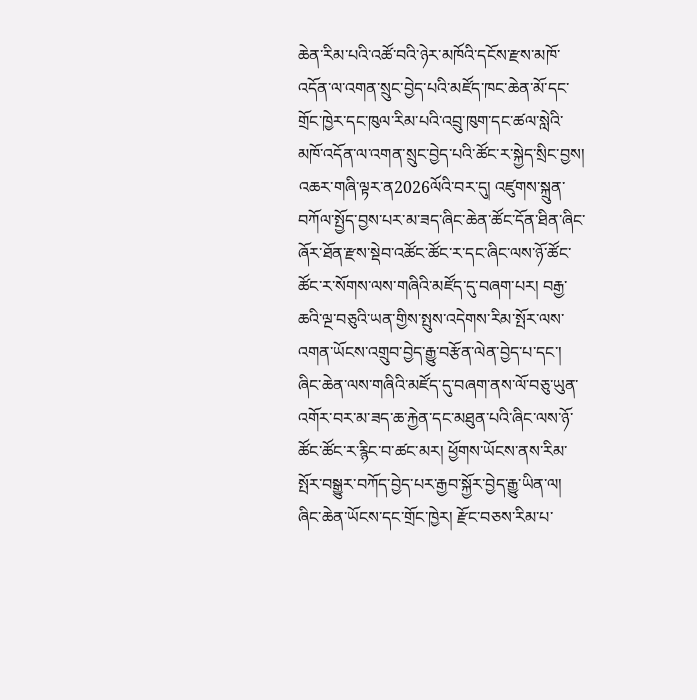ཆེན་རིམ་པའི་འཚོ་བའི་ཉེར་མཁོའི་དངོས་རྫས་མཁོ་འདོན་ལ་འགན་སྲུང་བྱེད་པའི་མཛོད་ཁང་ཆེན་མོ་དང་གྲོང་ཁྱེར་དང་ཁུལ་རིམ་པའི་འབྲུ་ཁུག་དང་ཚལ་སླེའི་མཁོ་འདོན་ལ་འགན་སྲུང་བྱེད་པའི་ཚོང་ར་སྐྱེད་སྲིང་བྱས།
འཆར་གཞི་ལྟར་ན2026ལོའི་བར་དུ། འཛུགས་སྐྲུན་བཀོལ་སྤྱོད་བྱས་པར་མ་ཟད་ཞིང་ཆེན་ཚོང་དོན་ཐིན་ཞིང་ཞོར་ཐོན་རྫས་སྡེབ་འཚོང་ཚོང་ར་དང་ཞིང་ལས་ཉོ་ཚོང་ཚོང་ར་སོགས་ལས་གཞིའི་མཛོད་དུ་བཞག་པར། བརྒྱ་ཆའི་ལྔ་བཅུའི་ཡན་གྱིས་སྤུས་འདེགས་རིམ་སྤོར་ལས་འགན་ཡོངས་འགྲུབ་བྱེད་རྒྱུ་བརྩོན་ལེན་བྱེད་པ་དང་། ཞིང་ཆེན་ལས་གཞིའི་མཛོད་དུ་བཞག་ནས་ལོ་བཅུ་ཡུན་འགོར་བར་མ་ཟད་ཆ་རྐྱེན་དང་མཐུན་པའི་ཞིང་ལས་ཉོ་ཚོང་ཚོང་ར་རྙིང་བ་ཚང་མར། ཕྱོགས་ཡོངས་ནས་རིམ་སྤོར་བསྒྱུར་བཀོད་བྱེད་པར་རྒྱབ་སྐྱོར་བྱེད་རྒྱུ་ཡིན་ལ། ཞིང་ཆེན་ཡོངས་དང་གྲོང་ཁྱེར། རྫོང་བཅས་རིམ་པ་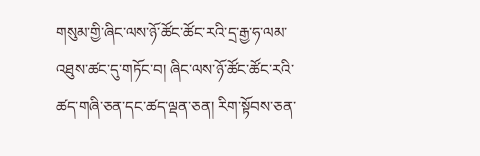གསུམ་གྱི་ཞིང་ལས་ཉོ་ཚོང་ཚོང་རའི་དྲ་རྒྱ་ཧ་ལམ་འཐུས་ཚང་དུ་གཏོང་བ། ཞིང་ལས་ཉོ་ཚོང་ཚོང་རའི་ཚད་གཞི་ཅན་དང་ཚད་ལྡན་ཅན། རིག་སྟོབས་ཅན་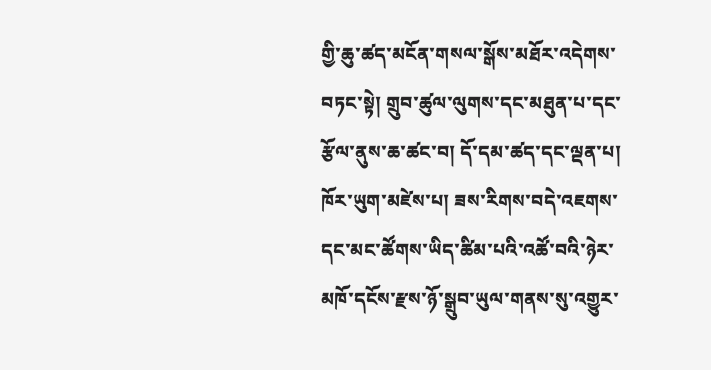གྱི་ཆུ་ཚད་མངོན་གསལ་སྒོས་མཐོར་འདེགས་བཏང་སྟེ། གྲུབ་ཚུལ་ལུགས་དང་མཐུན་པ་དང་རྩོལ་ནུས་ཆ་ཚང་བ། དོ་དམ་ཚད་དང་ལྡན་པ། ཁོར་ཡུག་མཛེས་པ། ཟས་རིགས་བདེ་འཇགས་དང་མང་ཚོགས་ཡིད་ཚིམ་པའི་འཚོ་བའི་ཉེར་མཁོ་དངོས་རྫས་ཉོ་སྒྲུབ་ཡུལ་གནས་སུ་འགྱུར་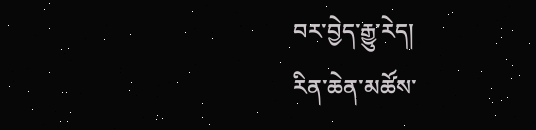བར་བྱེད་རྒྱུ་རེད།
རིན་ཆེན་མཚོས་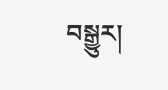བསྒྱུར།